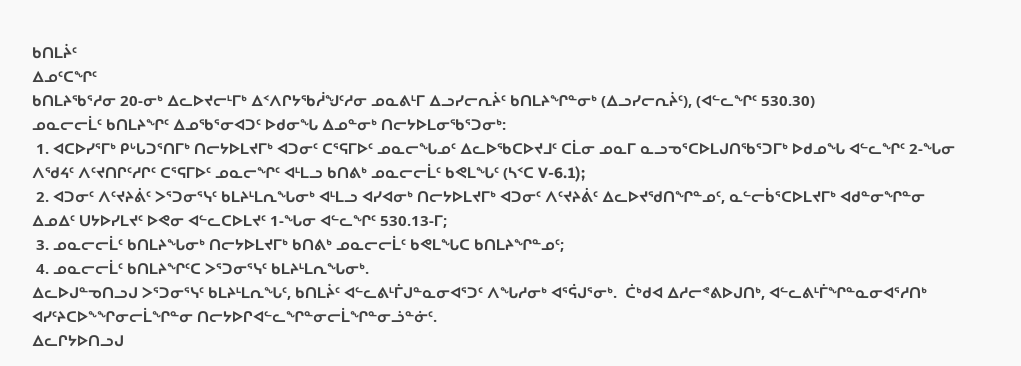ᑲᑎᒪᔩᑦ
ᐃᓄᑦᑕᖏᑦ
ᑲᑎᒪᔨᖃᕐᓱᓂ 20-ᓂᒃ ᐃᓚᐅᔪᓕᒻᒥᒃ ᐃᑉᐱᒋᔭᖃᓲᖑᑦᓱᓂ ᓄᓇᕕᒻᒥ ᐃᓗᓯᓕᕆᔩᑦ ᑲᑎᒪᔨᖏᓐᓂᒃ (ᐃᓗᓯᓕᕆᔩᑦ), (ᐊᓪᓚᖏᑦ 530.30)
ᓄᓇᓕᓕᒫᑦ ᑲᑎᒪᔨᖏᑦ ᐃᓄᖃᕐᓂᐊᑐᑦ ᐅᑯᓂᖓ ᐃᓄᓐᓂᒃ ᑎᓕᔭᐅᒪᓂᖃᕐᑐᓂᒃ:
 1. ᐊᑕᐅᓯᕐᒥᒃ ᑭᒡᒐᑐᕐᑎᒥᒃ ᑎᓕᔭᐅᒪᔪᒥᒃ ᐊᑐᓂᑦ ᑕᕐᕋᒥᐅᑦ ᓄᓇᓕᖓᓄᑦ ᐃᓚᐅᖃᑕᐅᔪᒧᑦ ᑕᒫᓂ ᓄᓇᒥ ᓇᓗᓀᕐᑕᐅᒪᒍᑎᖃᕐᑐᒥᒃ ᐅᑯᓄᖓ ᐊᓪᓚᖏᑦ 2-ᖓᓂ ᐱᖁᔦᑦ ᐱᑦᔪᑎᒋᑦᓱᒋᑦ ᑕᕐᕋᒥᐅᑦ ᓄᓇᓕᖏᑦ ᐊᒻᒪᓗ ᑲᑎᕕᒃ ᓄᓇᓕᓕᒫᑦ ᑲᕙᒪᖓᑦ (ᓴᑉᑕ V-6.1);
 2. ᐊᑐᓂᑦ ᐱᑦᔪᔨᕖᑦ ᐳᕐᑐᓂᕐᓭᑦ ᑲᒪᔨᒻᒪᕆᖓᓂᒃ ᐊᒻᒪᓗ ᐊᓯᐊᓂᒃ ᑎᓕᔭᐅᒪᔪᒥᒃ ᐊᑐᓂᑦ ᐱᑦᔪᔨᕖᑦ ᐃᓚᐅᔪᖁᑎᖏᓐᓄᑦ, ᓇᓪᓕᑳᕐᑕᐅᒪᔪᒥᒃ ᐊᑯᓐᓂᖏᓐᓂ ᐃᓄᐃᑦ ᑌᔭᐅᓯᒪᔪᑦ ᐅᕙᓂ ᐊᓪᓚᑕᐅᒪᔪᑦ 1-ᖓᓂ ᐊᓪᓚᖏᑦ 530.13-ᒥ;
 3. ᓄᓇᓕᓕᒫᑦ ᑲᑎᒪᔨᖓᓂᒃ ᑎᓕᔭᐅᒪᔪᒥᒃ ᑲᑎᕕᒃ ᓄᓇᓕᓕᒫᑦ ᑲᕙᒪᖓᑕ ᑲᑎᒪᔨᖏᓐᓄᑦ;
 4. ᓄᓇᓕᓕᒫᑦ ᑲᑎᒪᔨᖏᑦᑕ ᐳᕐᑐᓂᕐᓭᑦ ᑲᒪᔨᒻᒪᕆᖓᓂᒃ.
ᐃᓚᐅᒍᓐᓀᑎᓗᒍ ᐳᕐᑐᓂᕐᓭᑦ ᑲᒪᔨᒻᒪᕆᖓᑦ, ᑲᑎᒪᔩᑦ ᐊᓪᓚᕕᒻᒦᒍᓐᓇᓂᐊᕐᑐᑦ ᐱᖓᓱᓂᒃ ᐊᕐᕌᒍᕐᓂᒃ.  ᑖᒃᑯᐊ ᐃᓱᓕᕝᕕᐅᒍᑎᒃ, ᐊᓪᓚᕕᒻᒦᖏᓐᓇᓂᐊᕐᓱᑎᒃ ᐊᓯᑦᔨᑕᐅᖕᖏᓂᓕᒫᖏᓐᓂ ᑎᓕᔭᐅᒋᐊᓪᓚᖏᓐᓂᓕᒫᖏᓐᓂᓘᓐᓃᑦ.
ᐃᓚᒋᔭᐅᑎᓗᒍ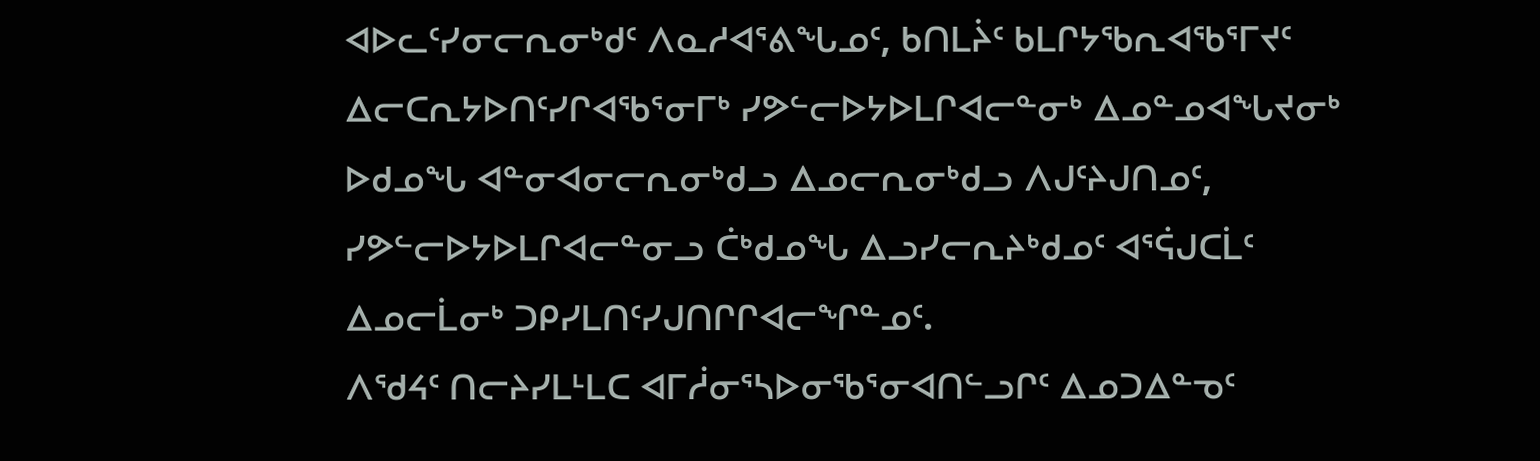ᐊᐅᓚᑦᓯᓂᓕᕆᓂᒃᑯᑦ ᐱᓇᓱᐊᕐᕕᖓᓄᑦ, ᑲᑎᒪᔩᑦ ᑲᒪᒋᔭᖃᕆᐊᖃᕐᒥᔪᑦ ᐃᓕᑕᕆᔭᐅᑎᑦᓯᒋᐊᖃᕐᓂᒥᒃ ᓯᕗᓪᓕᐅᔭᐅᒪᒋᐊᓕᓐᓂᒃ ᐃᓄᓐᓄᐊᖓᔪᓂᒃ ᐅᑯᓄᖓ ᐊᓐᓂᐊᓂᓕᕆᓂᒃᑯᓗ ᐃᓄᓕᕆᓂᒃᑯᓗ ᐱᒍᑦᔨᒍᑎᓄᑦ, ᓯᕗᓪᓕᐅᔭᐅᒪᒋᐊᓕᓐᓂᓗ ᑖᒃᑯᓄᖓ ᐃᓗᓯᓕᕆᔨᒃᑯᓄᑦ ᐊᕐᕌᒍᑕᒫᑦ ᐃᓄᓕᒫᓂᒃ ᑐᑭᓯᒪᑎᑦᓯᒍᑎᒋᒋᐊᓕᖏᓐᓄᑦ.
ᐱᖁᔦᑦ ᑎᓕᔨᓯᒪᒻᒪᑕ ᐊᒥᓲᓂᕐᓴᐅᓂᖃᕐᓂᐊᑎᓪᓗᒋᑦ ᐃᓄᑐᐃᓐᓀᑦ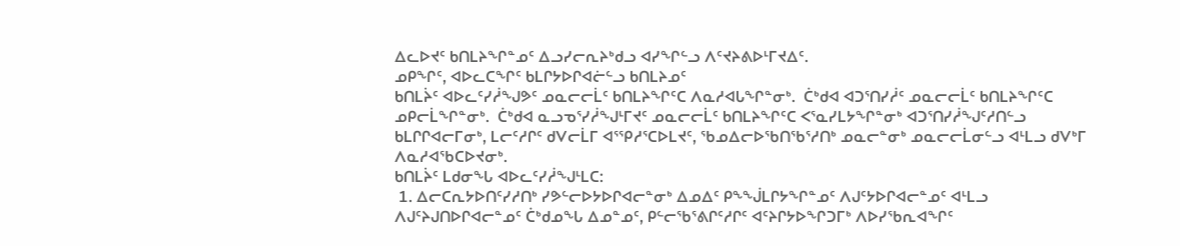ᐃᓚᐅᔪᑦ ᑲᑎᒪᔨᖏᓐᓄᑦ ᐃᓗᓯᓕᕆᔨᒃᑯᓗ ᐊᓯᖏᓪᓗ ᐱᑦᔪᔨᕕᐅᒻᒥᔪᐃᑦ.
ᓄᑭᖏᑦ, ᐊᐅᓚᑕᖏᑦ ᑲᒪᒋᔭᐅᒋᐊᓖᓪᓗ ᑲᑎᒪᔨᓄᑦ
ᑲᑎᒪᔩᑦ ᐊᐅᓚᑦᓯᓲᖑᕗᑦ ᓄᓇᓕᓕᒫᑦ ᑲᑎᒪᔨᖏᑦᑕ ᐱᓇᓱᐊᒐᖏᓐᓂᒃ.  ᑖᒃᑯᐊ ᐊᑐᕐᑎᓯᓲᑦ ᓄᓇᓕᓕᒫᑦ ᑲᑎᒪᔨᖏᑦᑕ ᓄᑭᓕᒫᖏᓐᓂᒃ.  ᑖᒃᑯᐊ ᓇᓗᓀᕐᓯᓲᖑᒻᒥᔪᑦ ᓄᓇᓕᓕᒫᑦ ᑲᑎᒪᔨᖏᑦᑕ ᐸᕐᓇᓯᒪᔭᖏᓐᓂᒃ ᐊᑐᕐᑎᓯᓲᖑᑦᓱᑎᓪᓗ ᑲᒪᒋᒋᐊᓕᒥᓂᒃ, ᒪᓕᑦᓱᒋᑦ ᑯᐯᓕᒫᒥ ᐊᕐᕿᓱᕐᑕᐅᒪᔪᑦ, ᖃᓄᐃᓕᐅᖃᑎᖃᕐᓱᑎᒃ ᓄᓇᓕᓐᓂᒃ ᓄᓇᓕᓕᒫᓂᓪᓗ ᐊᒻᒪᓗ ᑯᐯᒃᒥ ᐱᓇᓱᐊᖃᑕᐅᔪᓂᒃ.
ᑲᑎᒪᔩᑦ ᒪᑯᓂᖓ ᐊᐅᓚᑦᓯᓲᖑᒻᒪᑕ:
 1. ᐃᓕᑕᕆᔭᐅᑎᑦᓯᓱᑎᒃ ᓯᕗᓪᓕᐅᔭᐅᒋᐊᓕᓐᓂᒃ ᐃᓄᐃᑦ ᑭᖕᖒᒪᒋᔭᖏᓐᓄᑦ ᐱᒍᑦᔭᐅᒋᐊᓕᓐᓄᑦ ᐊᒻᒪᓗ ᐱᒍᑦᔨᒍᑎᐅᒋᐊᓕᓐᓄᑦ ᑖᒃᑯᓄᖓ ᐃᓄᓐᓄᑦ, ᑭᓪᓕᖃᕐᕕᒋᑦᓱᒋᑦ ᐊᑦᔨᒋᔭᐅᖏᑐᒥᒃ ᐱᐅᓯᖃᕆᐊᖏᑦ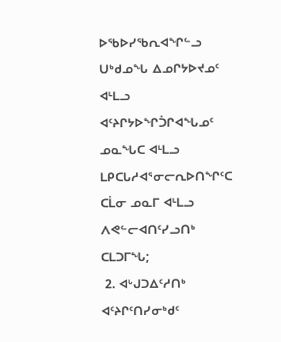ᐅᖃᐅᓯᖃᕆᐊᖏᓪᓗ ᑌᒃᑯᓄᖓ ᐃᓄᒋᔭᐅᔪᓄᑦ ᐊᒻᒪᓗ ᐊᑦᔨᒋᔭᐅᖏᑑᒋᐊᖓᓄᑦ ᓄᓇᖓᑕ ᐊᒻᒪᓗ ᒪᑭᑕᒐᓱᐊᕐᓂᓕᕆᐅᑎᖏᑦᑕ ᑕᒫᓂ ᓄᓇᒥ ᐊᒻᒪᓗ ᐱᕙᓪᓕᐊᑎᑦᓯᓗᑎᒃ ᑕᒪᑐᒥᖓ;
 2. ᐊᒡᒍᑐᐃᑦᓱᑎᒃ ᐊᑦᔨᒋᑦᑎᓯᓂᒃᑯᑦ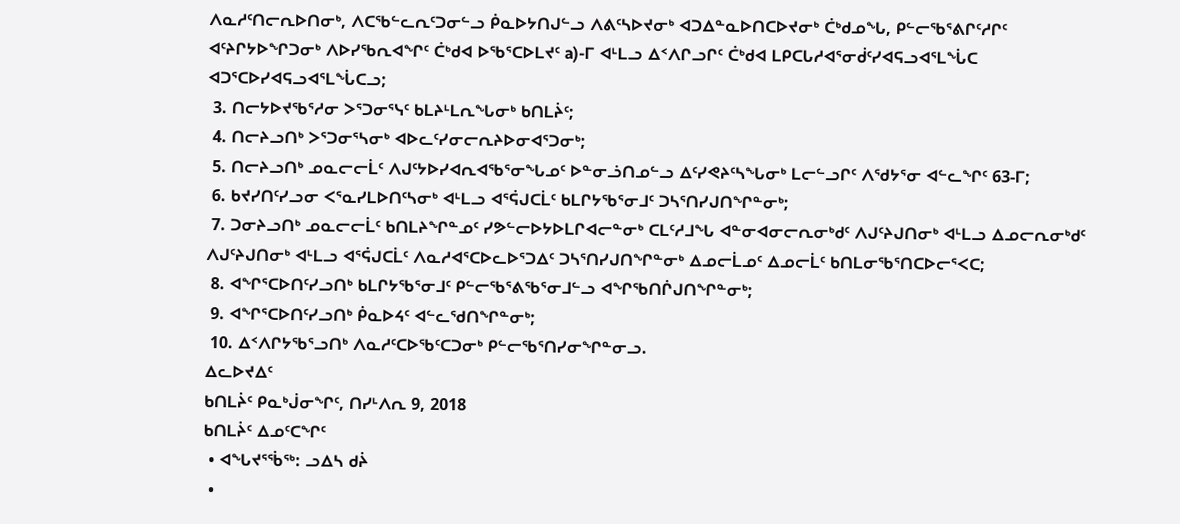ᐱᓇᓱᑦᑎᓕᕆᐅᑎᓂᒃ, ᐱᑕᖃᓪᓚᕆᑦᑐᓂᓪᓗ ᑮᓇᐅᔭᑎᒍᓪᓗ ᐱᕕᑦᓴᐅᔪᓂᒃ ᐊᑐᐃᓐᓇᐅᑎᑕᐅᔪᓂᒃ ᑖᒃᑯᓄᖓ, ᑭᓪᓕᖃᕐᕕᒋᑦᓱᒋᑦ ᐊᑦᔨᒋᔭᐅᖏᑐᓂᒃ ᐱᐅᓯᖃᕆᐊᖏᑦ ᑖᒃᑯᐊ ᐅᖃᕐᑕᐅᒪᔪᑦ a)-ᒥ ᐊᒻᒪᓗ ᐃᑉᐱᒋᓗᒋᑦ ᑖᒃᑯᐊ ᒪᑭᑕᒐᓱᐊᕐᓂᑰᑦᓯᐊᕋᓗᐊᕐᒪᖔᑕ ᐊᑐᕐᑕᐅᓯᐊᕋᓗᐊᕐᒪᖔᑕᓗ;
 3. ᑎᓕᔭᐅᔪᖃᕐᓱᓂ ᐳᕐᑐᓂᕐᓭᑦ ᑲᒪᔨᒻᒪᕆᖓᓂᒃ ᑲᑎᒪᔩᑦ;
 4. ᑎᓕᔨᓗᑎᒃ ᐳᕐᑐᓂᕐᓴᓂᒃ ᐊᐅᓚᑦᓯᓂᓕᕆᔨᐅᓂᐊᕐᑐᓂᒃ;
 5. ᑎᓕᔨᓗᑎᒃ ᓄᓇᓕᓕᒫᑦ ᐱᒍᑦᔭᐅᓯᐊᕆᐊᖃᕐᓂᖓᓄᑦ ᐅᓐᓂᓘᑎᓄᓪᓗ ᐃᑦᓯᕙᔨᑦᓴᖓᓂᒃ ᒪᓕᓪᓗᒋᑦ ᐱᖁᔭᕐᓂ ᐊᓪᓚᖏᑦ 63-ᒥ;
 6. ᑲᔪᓯᑎᑦᓯᓗᓂ ᐸᕐᓇᓯᒪᐅᑎᑦᓴᓂᒃ ᐊᒻᒪᓗ ᐊᕐᕌᒍᑕᒫᑦ ᑲᒪᒋᔭᖃᕐᓂᒧᑦ ᑐᓴᕐᑎᓯᒍᑎᖏᓐᓂᒃ;
 7. ᑐᓂᔨᓗᑎᒃ ᓄᓇᓕᓕᒫᑦ ᑲᑎᒪᔨᖏᓐᓄᑦ ᓯᕗᓪᓕᐅᔭᐅᒪᒋᐊᓕᓐᓂᒃ ᑕᒪᑦᓱᒧᖓ ᐊᓐᓂᐊᓂᓕᕆᓂᒃᑯᑦ ᐱᒍᑦᔨᒍᑎᓂᒃ ᐊᒻᒪᓗ ᐃᓄᓕᕆᓂᒃᑯᑦ ᐱᒍᑦᔨᒍᑎᓂᒃ ᐊᒻᒪᓗ ᐊᕐᕌᒍᑕᒫᑦ ᐱᓇᓱᐊᕐᑕᐅᓚᐅᕐᑐᐃᑦ ᑐᓴᕐᑎᓯᒍᑎᖏᓐᓂᒃ ᐃᓄᓕᒫᓄᑦ ᐃᓄᓕᒫᑦ ᑲᑎᒪᓂᖃᕐᑎᑕᐅᓕᕐᐸᑕ;
 8. ᐊᖏᕐᑕᐅᑎᑦᓯᓗᑎᒃ ᑲᒪᒋᔭᖃᕐᓂᒧᑦ ᑭᓪᓕᖃᕐᕕᖃᕐᓂᒧᓪᓗ ᐊᖏᖃᑎᒌᒍᑎᖏᓐᓂᒃ;
 9. ᐊᖏᕐᑕᐅᑎᑦᓯᓗᑎᒃ ᑮᓇᐅᔦᑦ ᐊᓪᓚᖁᑎᖏᓐᓂᒃ;
 10. ᐃᑉᐱᒋᔭᖃᕐᓗᑎᒃ ᐱᓇᓱᑦᑕᐅᖃᑦᑕᑐᓂᒃ ᑭᓪᓕᖃᕐᑎᓯᓂᖏᓐᓂᓗ.
ᐃᓚᐅᔪᐃᑦ
ᑲᑎᒪᔩᑦ ᑭᓇᒃᒎᓂᖏᑦ, ᑎᓯᒻᐱᕆ 9, 2018
ᑲᑎᒪᔩᑦ ᐃᓄᑦᑕᖏᑦ
 • ᐊᖓᔪᕐᖄᖅ: ᓗᐃᓴ ᑯᔩ
 •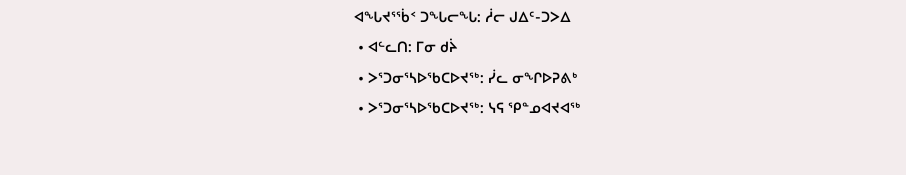ᐊᖓᔪᕐᖄᑉ ᑐᖓᓕᖓ: ᓲᓕ ᒍᐃᑦ-ᑐᐳᐃ
 • ᐊᓪᓚᑎ: ᒥᓂ ᑯᔩ
 • ᐳᕐᑐᓂᕐᓴᐅᖃᑕᐅᔪᖅ: ᓰᓚ ᓂᖏᐅᕈᕕᒃ
 • ᐳᕐᑐᓂᕐᓴᐅᖃᑕᐅᔪᖅ: ᓭᕋ ᕿᓐᓄᐊᔪᐊᖅ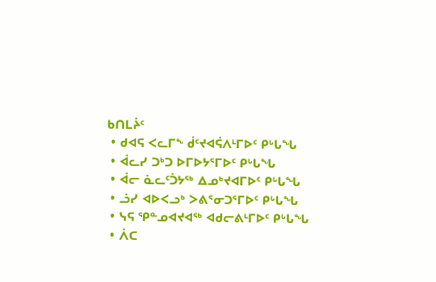ᑲᑎᒪᔩᑦ
 • ᑯᐊᕋ ᐸᓚᒥᖕ ᑰᑦᔪᐊᕌᐱᒻᒥᐅᑦ ᑭᒡᒐᖓ
 • ᐋᓚᓯ ᑐᒃᑐ ᐅᒥᐅᔭᕐᒥᐅᑦ ᑭᒡᒐᖓ
 • ᐋᓕ ᓈᓚᑦᑑᔭᖅ ᐃᓄᒃᔪᐊᒥᐅᑦ ᑭᒡᒐᖓ
 • ᓘᓯ ᐊᐅᐸᓗᒃ ᐳᕕᕐᓂᑐᕐᒥᐅᑦ ᑭᒡᒐᖓ
 • ᓭᕋ ᕿᓐᓄᐊᔪᐊᖅ ᐊᑯᓕᕕᒻᒥᐅᑦ ᑭᒡᒐᖓ
 • ᐲᑕ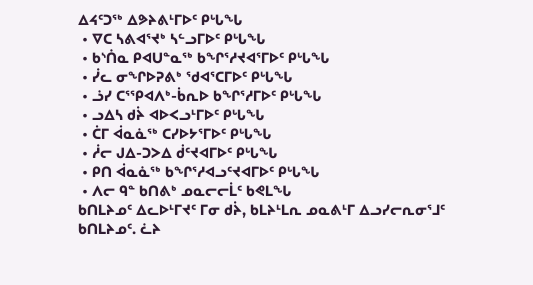ᐃᔦᑦᑐᖅ ᐃᕗᔨᕕᒻᒥᐅᑦ ᑭᒡᒐᖓ
 • ᐁᑕ ᓴᕕᐊᕐᔪᒃ ᓴᓪᓗᒥᐅᑦ ᑭᒡᒐᖓ
 • ᑲᔅᑏᓇ ᑭᐊᑌᓐᓇᖅ ᑲᖏᕐᓱᔪᐊᕐᒥᐅᑦ ᑭᒡᒐᖓ
 • ᓰᓚ ᓂᖏᐅᕈᕕᒃ ᖁᐊᕐᑕᒥᐅᑦ ᑭᒡᒐᖓ
 • ᓘᓯ ᑕᕐᕿᐊᐱᒃ-ᑳᕆᐅ ᑲᖏᕐᓱᒥᐅᑦ ᑭᒡᒐᖓ
 • ᓗᐃᓴ ᑯᔩ ᐊᐅᐸᓗᒻᒥᐅᑦ ᑭᒡᒐᖓ
 • ᑖᒥ ᐋᓇᓈᖅ ᑕᓯᐅᔭᕐᒥᐅᑦ ᑭᒡᒐᖓ
 • ᓲᓕ ᒍᐃ-ᑐᐳᐃ ᑰᑦᔪᐊᒥᐅᑦ ᑭᒡᒐᖓ
 • ᑭᑎ ᐋᓇᓈᖅ ᑲᖏᕐᓱᐊᓗᑦᔪᐊᒥᐅᑦ ᑭᒡᒐᖓ
 • ᐱᓕ ᑫᓐ ᑲᑎᕕᒃ ᓄᓇᓕᓕᒫᑦ ᑲᕙᒪᖓ
ᑲᑎᒪᔨᓄᑦ ᐃᓚᐅᒻᒥᔪᑦ ᒥᓂ ᑯᔩ, ᑲᒪᔨᒻᒪᕆ ᓄᓇᕕᒻᒥ ᐃᓗᓯᓕᕆᓂᕐᒧᑦ ᑲᑎᒪᔨᓄᑦ. ᓛᔨ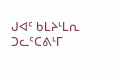ᒍᐊᑦ ᑲᒪᔨᒻᒪᕆ ᑐᓚᑦᑕᕕᒻᒥ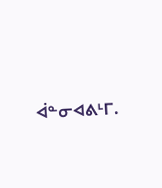ᐋᓐᓂᐊᕕᒻᒥ.